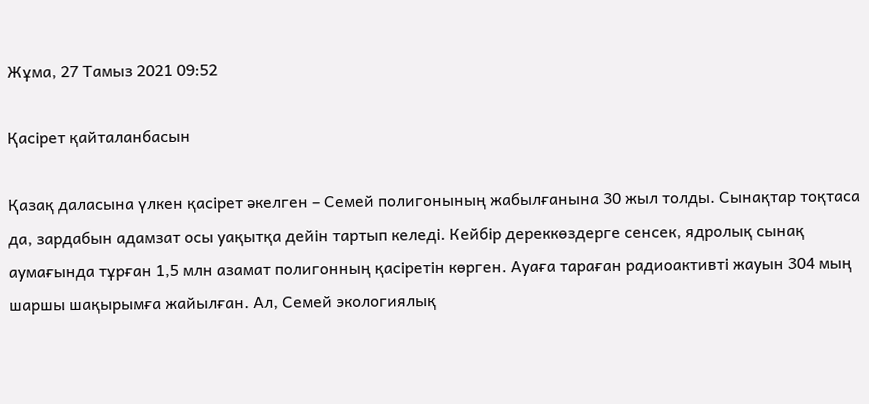Жұма, 27 Тамыз 2021 09:52

Қасірет қайталанбасын

Қазақ даласына үлкен қасірет әкелген – Семей полигонының жабылғанына 30 жыл толды. Сынақтар тоқтаса да, зардабын адамзат осы уақытқа дейін тартып келеді. Кейбір дереккөздерге сенсек, ядролық сынақ аумағында тұрған 1,5 млн азамат полигонның қасіретін көрген. Ауаға тараған радиоактивті жауын 304 мың шаршы шақырымға жайылған. Ал, Семей экологиялық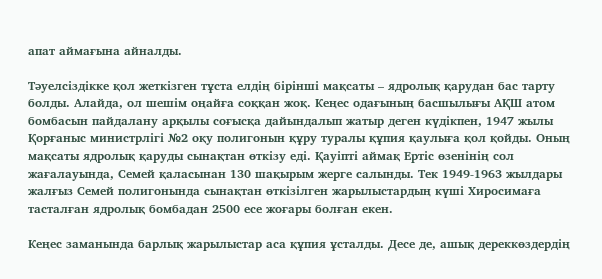апат аймағына айналды.

Тәуелсіздікке қол жеткізген тұста елдің бірінші мақсаты – ядролық қарудан бас тарту болды. Алайда, ол шешім оңайға соққан жоқ. Кеңес одағының басшылығы АҚШ атом бомбасын пайдалану арқылы соғысқа дайындалып жатыр деген күдікпен, 1947 жылы  Қорғаныс министрлігі №2 оқу полигонын құру туралы құпия қаулыға қол қойды. Оның мақсаты ядролық қаруды сынақтан өткізу еді. Қауіпті аймақ Ертіс өзенінің сол жағалауында, Семей қаласынан 130 шақырым жерге салынды. Тек 1949-1963 жылдары жалғыз Семей полигонында сынақтан өткізілген жарылыстардың күші Хиросимаға тасталған ядролық бомбадан 2500 есе жоғары болған екен.

Кеңес заманында барлық жарылыстар аса құпия ұсталды. Десе де, ашық дереккөздердің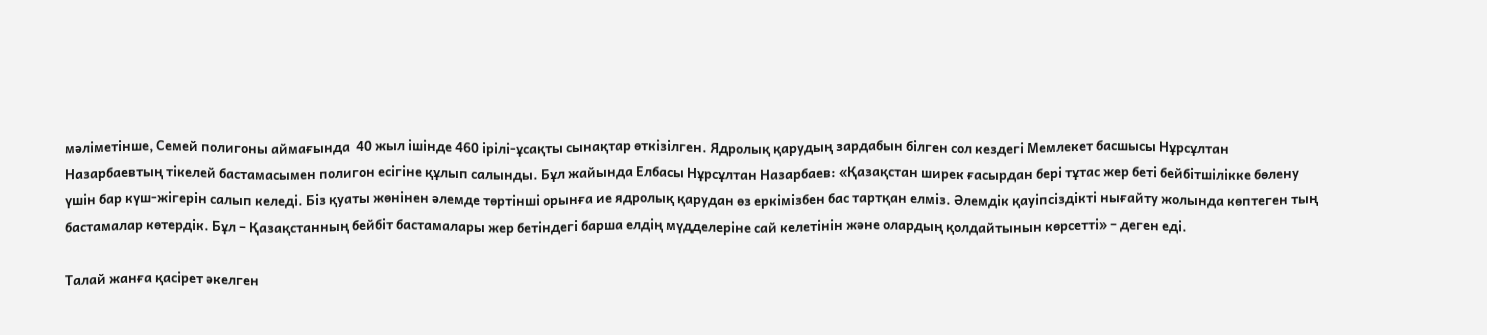мәліметінше, Семей полигоны аймағында  40 жыл ішінде 460 ірілі-ұсақты сынақтар өткізілген. Ядролық қарудың зардабын білген сол кездегі Мемлекет басшысы Нұрсұлтан Назарбаевтың тікелей бастамасымен полигон есігіне құлып салынды. Бұл жайында Елбасы Нұрсұлтан Назарбаев: «Қазақстан ширек ғасырдан бері тұтас жер беті бейбітшілікке бөлену үшін бар күш-жігерін салып келеді. Біз қуаты жөнінен әлемде төртінші орынға ие ядролық қарудан өз еркімізбен бас тартқан елміз. Әлемдік қауіпсіздікті нығайту жолында көптеген тың бастамалар көтердік. Бұл – Қазақстанның бейбіт бастамалары жер бетіндегі барша елдің мүдделеріне сай келетінін және олардың қолдайтынын көрсетті» – деген еді.

Талай жанға қасірет әкелген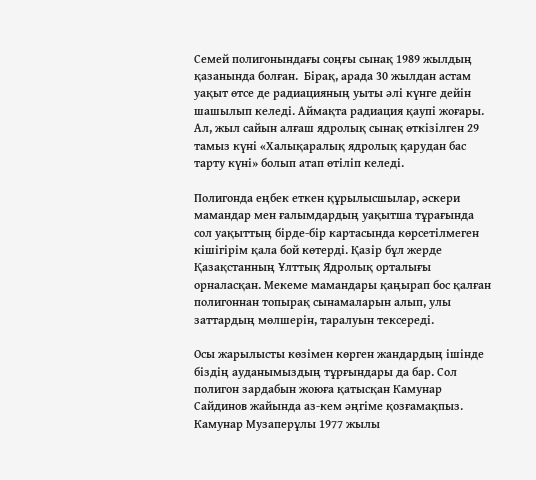Семей полигонындағы соңғы сынақ 1989 жылдың қазанында болған.  Бірақ, арада 30 жылдан астам уақыт өтсе де радиацияның уыты әлі күнге дейін шашылып келеді. Аймақта радиация қаупі жоғары. Ал, жыл сайын алғаш ядролық сынақ өткізілген 29 тамыз күні «Халықаралық ядролық қарудан бас тарту күні» болып атап өтіліп келеді.

Полигонда еңбек еткен құрылысшылар, әскери мамандар мен ғалымдардың уақытша тұрағында сол уақыттың бірде-бір картасында көрсетілмеген кішігірім қала бой көтерді. Қазір бұл жерде Қазақстанның Ұлттық Ядролық орталығы орналасқан. Мекеме мамандары қаңырап бос қалған полигоннан топырақ сынамаларын алып, улы заттардың мөлшерін, таралуын тексереді.

Осы жарылысты көзімен көрген жандардың ішінде біздің ауданымыздың тұрғындары да бар. Сол полигон зардабын жоюға қатысқан Камунар Сайдинов жайында аз-кем әңгіме қозғамақпыз. Камунар Музаперұлы 1977 жылы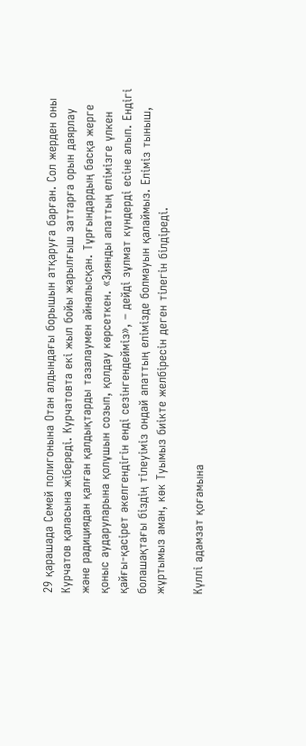29 қарашада Семей полигонына Отан алдындағы борышын атқаруға барған. Сол жерден оны Курчатов қаласына жібереді. Курчатовта екі жыл бойы жарылғыш заттарға орын даярлау және радициядан қалған қалдықтарды тазалаумен айналысқан. Тұрғындардың басқа жерге қоныс аударуларына қолұшын созып, қолдау көрсеткен. «Зиянды апаттың елімізге үлкен қайғы-қасірет әкелгендігін енді сезінгендейміз», – дейді зұлмат күндерді есіне алып. Ендігі болашақтағы біздің тілеуіміз ондай апаттың елімізде болмауын қалаймыз. Еліміз тыныш, жұртымыз аман, көк Туымыз биікте желбіресін деген тілегін білдіреді.

Күллі адамзат қоғамына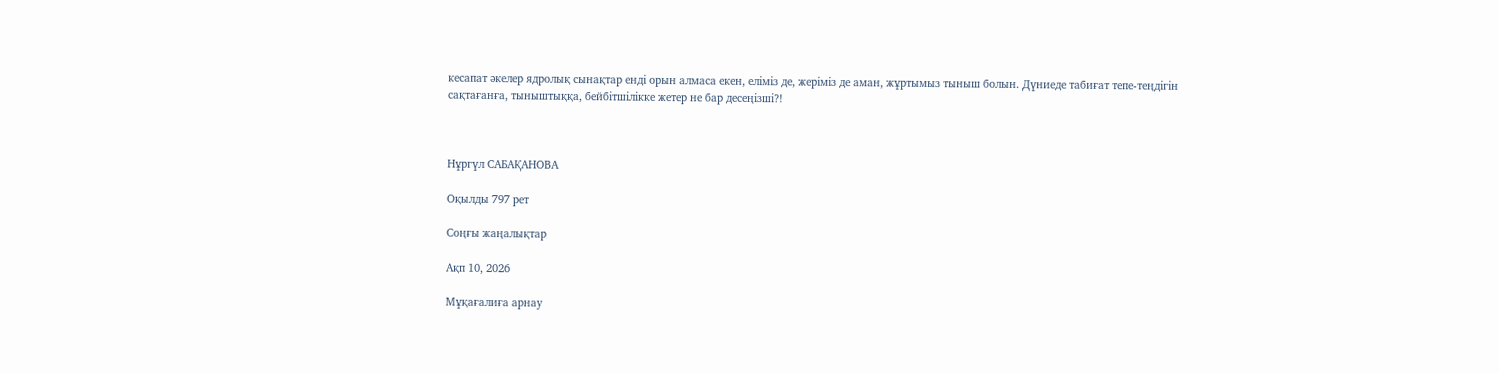кесапат әкелер ядролық сынақтар енді орын алмаса екен, еліміз де, жеріміз де аман, жұртымыз тыныш болын. Дүниеде табиғат тепе-теңдігін сақтағанға, тыныштыққа, бейбітшілікке жетер не бар десеңізші?!



Нұргүл САБАҚАНОВА

Оқылды 797 рет

Соңғы жаңалықтар

Ақп 10, 2026

Мұқағалиға арнау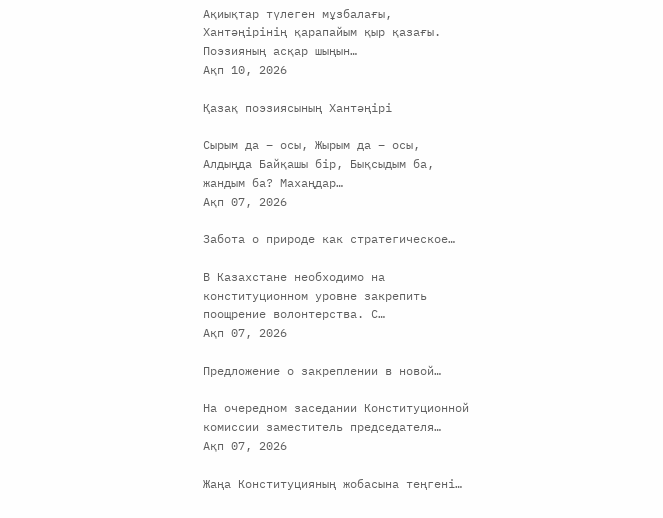Ақиықтар түлеген мұзбалағы, Хантәңірінің қарапайым қыр қазағы. Поэзияның асқар шыңын…
Ақп 10, 2026

Қазақ поэзиясының Хантәңірі

Сырым да – осы, Жырым да – осы, Алдыңда Байқашы бір, Бықсыдым ба, жандым ба? Махаңдар…
Ақп 07, 2026

Забота о природе как стратегическое…

В Казахстане необходимо на конституционном уровне закрепить поощрение волонтерства. С…
Ақп 07, 2026

Предложение о закреплении в новой…

На очередном заседании Конституционной комиссии заместитель председателя…
Ақп 07, 2026

Жаңа Конституцияның жобасына теңгені…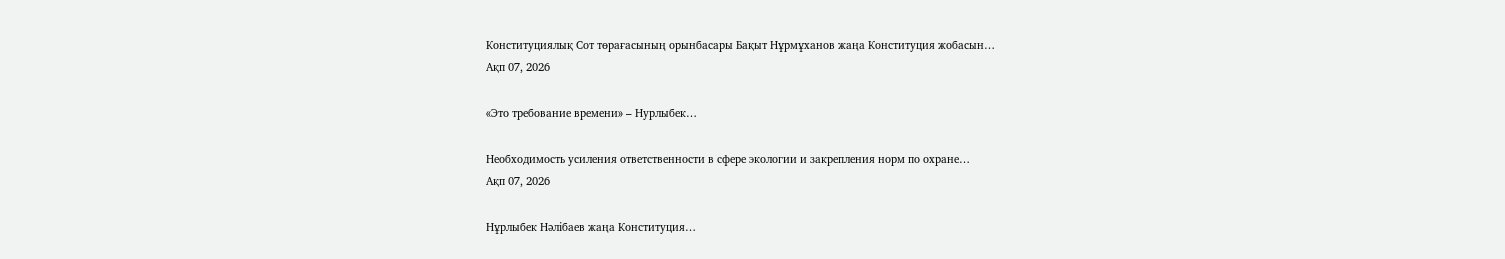Конституциялық Сот төрағасының орынбасары Бақыт Нұрмұханов жаңа Конституция жобасын…
Ақп 07, 2026

«Это требование времени» – Нурлыбек…

Необходимость усиления ответственности в сфере экологии и закрепления норм по охране…
Ақп 07, 2026

Нұрлыбек Нәлібаев жаңа Конституция…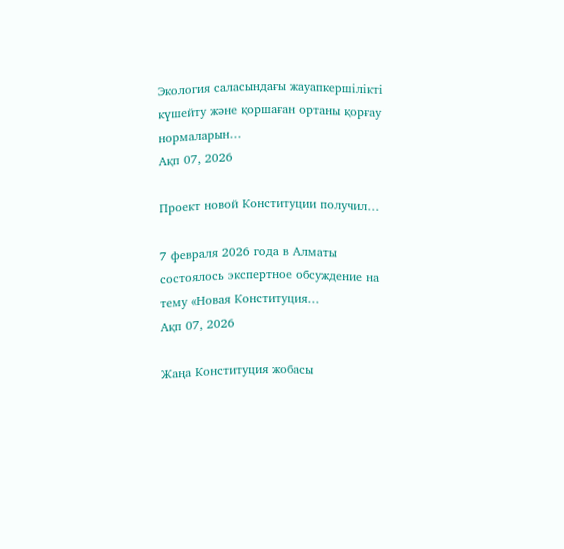Экология саласындағы жауапкершілікті күшейту және қоршаған ортаны қорғау нормаларын…
Ақп 07, 2026

Проект новой Конституции получил…

7 февраля 2026 года в Алматы состоялось экспертное обсуждение на тему «Новая Конституция…
Ақп 07, 2026

Жаңа Конституция жобасы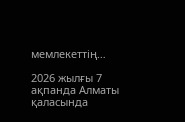мемлекеттің…

2026 жылғы 7 ақпанда Алматы қаласында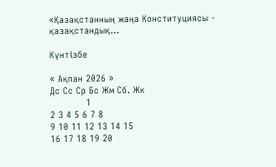«Қазақстанның жаңа Конституциясы - қазақстандық…

Күнтiзбе

« Ақпан 2026 »
Дс Сс Ср Бс Жм Сб. Жк
            1
2 3 4 5 6 7 8
9 10 11 12 13 14 15
16 17 18 19 20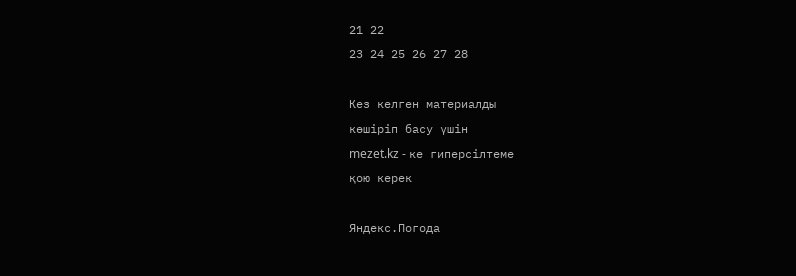21 22
23 24 25 26 27 28

Кез келген материалды
көшіріп басу үшін
mezet.kz - ке гиперсілтеме
қою керек

Яндекс.Погода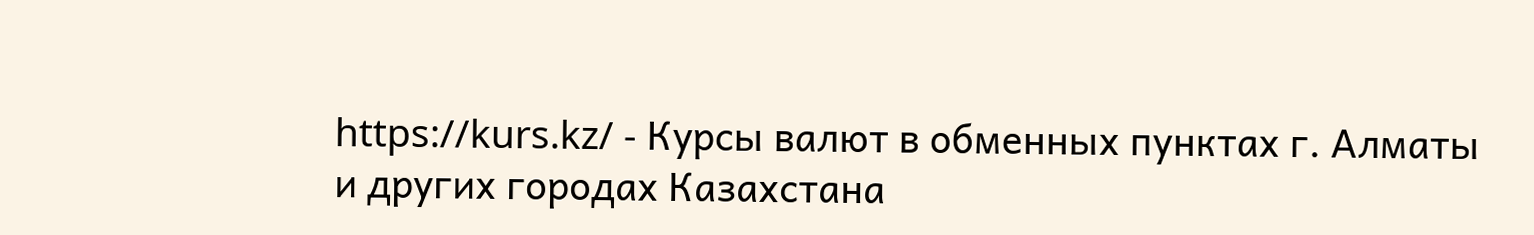https://kurs.kz/ - Курсы валют в обменных пунктах г. Алматы и других городах Казахстана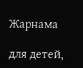Жарнама

для детей,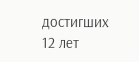достигших 12 лет